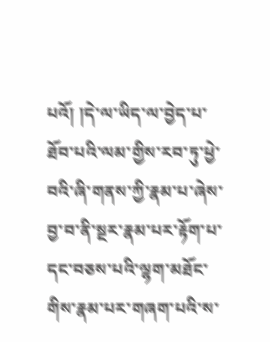པའོ། །དེ་ལ་ཡིད་ལ་བྱེད་པ་ཐོབ་པའི་ལམ་གྱིས་རབ་ཏུ་ཕྱེ་བའི་ཞི་གནས་ཀྱི་རྣམ་པ་ཞེས་བྱ་བ་ནི་སྔར་རྣམ་པར་རྟོག་པ་དང་བཅས་པའི་ལྷག་མཐོང་གིས་རྣམ་པར་གཞག་པའི་ས་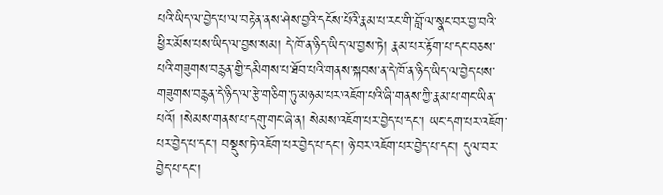པའི་ཡིད་ལ་བྱེད་པ་ལ་བརྟེན་ནས་ཤེས་བྱའི་དངོས་པོའི་རྣམ་པ་རང་གི་བློ་ལ་སྣང་བར་བྱ་བའི་ཕྱིར་མོས་པས་ཡིད་ལ་བྱས་སམ། དེ་ཁོ་ན་ཉིད་ཡིད་ལ་བྱས་ཏེ། རྣམ་པར་རྟོག་པ་དང་བཅས་པའི་གཟུགས་བརྙན་གྱི་དམིགས་པ་ཐོབ་པའི་གནས་སྐབས་ན་དེ་ཁོ་ན་ཉིད་ཡིད་ལ་བྱེད་པས་གཟུགས་བརྙན་དེ་ཉིད་ལ་རྩེ་གཅིག་ཏུ་མཉམ་པར་འཇོག་པའི་ཞི་གནས་ཀྱི་རྣམ་པ་གང་ཡིན་པའོ། །སེམས་གནས་པ་དགུ་གང་ཞེ་ན། སེམས་འཇོག་པར་བྱེད་པ་དང་། ཡང་དག་པར་འཇོག་པར་བྱེད་པ་དང་། བསྡུས་ཏེ་འཇོག་པར་བྱེད་པ་དང་། ཉེ་བར་འཇོག་པར་བྱེད་པ་དང་། དུལ་བར་བྱེད་པ་དང་།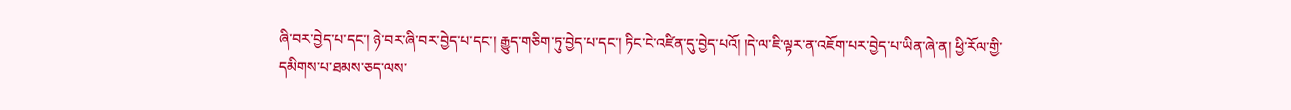ཞི་བར་བྱེད་པ་དང་། ཉེ་བར་ཞི་བར་བྱེད་པ་དང་། རྒྱུད་གཅིག་ཏུ་བྱེད་པ་དང་། ཏིང་ངེ་འཛིན་དུ་བྱེད་པའོ། །དེ་ལ་ཇི་ལྟར་ན་འཇོག་པར་བྱེད་པ་ཡིན་ཞེ་ན། ཕྱི་རོལ་གྱི་དམིགས་པ་ཐམས་ཅད་ལས་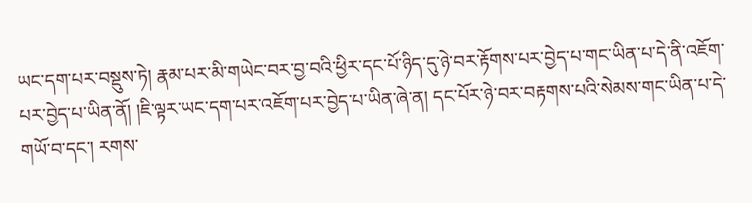ཡང་དག་པར་བསྡུས་ཏེ། རྣམ་པར་མི་གཡེང་བར་བྱ་བའི་ཕྱིར་དང་པོ་ཉིད་དུ་ཉེ་བར་རྟོགས་པར་བྱེད་པ་གང་ཡིན་པ་དེ་ནི་འཇོག་པར་བྱེད་པ་ཡིན་ནོ། །ཇི་ལྟར་ཡང་དག་པར་འཇོག་པར་བྱེད་པ་ཡིན་ཞེ་ན། དང་པོར་ཉེ་བར་བརྟགས་པའི་སེམས་གང་ཡིན་པ་དེ་གཡོ་བ་དང་། རགས་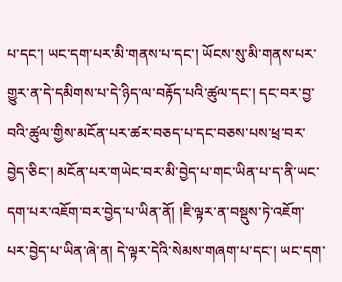པ་དང་། ཡང་དག་པར་མི་གནས་པ་དང་། ཡོངས་སུ་མི་གནས་པར་གྱུར་ན་དེ་དམིགས་པ་དེ་ཉིད་ལ་བརྟོད་པའི་ཚུལ་དང་། དང་བར་བྱ་བའི་ཚུལ་གྱིས་མངོན་པར་ཚར་བཅད་པ་དང་བཅས་པས་ཕྲ་བར་བྱེད་ཅིང་། མངོན་པར་གཡེང་བར་མི་བྱེད་པ་གང་ཡིན་པ་ད་ནི་ཡང་དག་པར་འཇོག་བར་བྱེད་པ་ཡིན་ནོ། །ཇི་ལྟར་ན་བསྡུས་ཏེ་འཇོག་པར་བྱེད་པ་ཡིན་ཞེ་ན། དེ་ལྟར་དེའི་སེམས་གཞག་པ་དང་། ཡང་དག་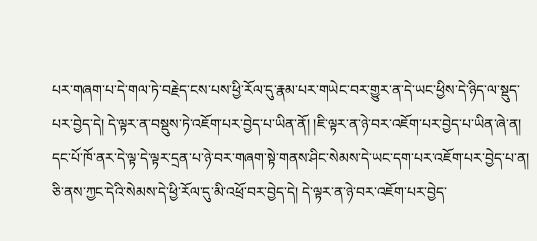པར་གཞག་པ་དེ་གལ་ཏེ་བརྗེད་ངས་པས་ཕྱི་རོལ་དུ་རྣམ་པར་གཡེང་བར་གྱུར་ན་དེ་ཡང་ཕྱིས་དེ་ཉིད་ལ་སྡུད་པར་བྱེད་དེ། དེ་ལྟར་ན་བསྡུས་ཏེ་འཇོག་པར་བྱེད་པ་ཡིན་ནོ། །ཇི་ལྟར་ན་ཉེ་བར་འཇོག་པར་བྱེད་པ་ཡིན་ཞེ་ན། དང་པོ་ཁོ་ནར་དེ་ལྟ་དེ་ལྟར་དྲན་པ་ཉེ་བར་གཞག་སྟེ་གནས་ཤིང་སེམས་དེ་ཡང་དག་པར་འཇོག་པར་བྱེད་པ་ན། ཅི་ནས་ཀྱང་དེའི་སེམས་དེ་ཕྱི་རོལ་དུ་མི་འཕྲོ་བར་བྱེད་དེ། དེ་ལྟར་ན་ཉེ་བར་འཇོག་པར་བྱེད་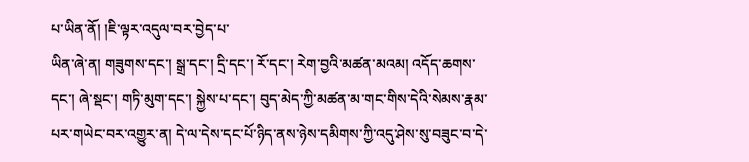པ་ཡིན་ནོ། །ཇི་ལྟར་འདུལ་བར་བྱེད་པ་
ཡིན་ཞེ་ན། གཟུགས་དང་། སྒྲ་དང་། དྲི་དང་། རོ་དང་། རེག་བྱའི་མཚན་མའམ། འདོད་ཆགས་དང་། ཞེ་སྡང་། གཏི་མུག་དང་། སྐྱེས་པ་དང་། བུད་མེད་ཀྱི་མཚན་མ་གང་གིས་དེའི་སེམས་རྣམ་པར་གཡེང་བར་འགྱུར་ན། དེ་ལ་དེས་དང་པོ་ཉིད་ནས་ཉེས་དམིགས་ཀྱི་འདུ་ཤེས་སུ་བཟུང་བ་དེ་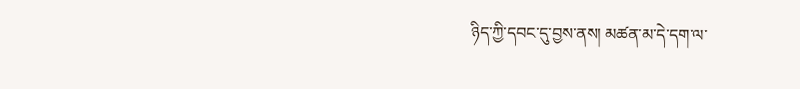ཉིད་ཀྱི་དབང་དུ་བྱས་ནས། མཚན་མ་དེ་དག་ལ་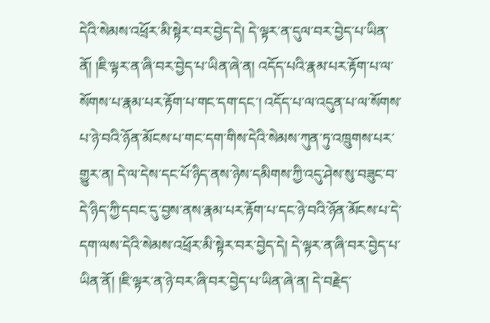དེའི་སེམས་འཕྲོར་མི་སྟེར་བར་བྱེད་དེ། དེ་ལྟར་ན་དུལ་བར་བྱེད་པ་ཡིན་ནོ། །ཇི་ལྟར་ན་ཞི་བར་བྱེད་པ་ཡིན་ཞེ་ན། འདོད་པའི་རྣམ་པར་རྟོག་པ་ལ་སོགས་པ་རྣམ་པར་རྟོག་པ་གང་དག་དང་། འདོད་པ་ལ་འདུན་པ་ལ་སོགས་པ་ཉེ་བའི་ཉོན་མོངས་པ་གང་དག་གིས་དེའི་སེམས་ཀུན་ཏུ་འཁྲུགས་པར་གྱུར་ན། དེ་ལ་དེས་དང་པོ་ཉིད་ནས་ཉེས་དམིགས་ཀྱི་འདུ་ཤེས་སུ་བཟུང་བ་དེ་ཉིད་ཀྱི་དབང་དུ་བྱས་ནས་རྣམ་པར་རྟོག་པ་དང་ཉེ་བའི་ཉོན་མོངས་པ་དེ་དག་ལས་དེའི་སེམས་འཕྲོར་མི་སྟེར་བར་བྱེད་དེ། དེ་ལྟར་ན་ཞི་བར་བྱེད་པ་ཡིན་ནོ། །ཇི་ལྟར་ན་ཉེ་བར་ཞི་བར་བྱེད་པ་ཡིན་ཞེ་ན། དེ་བརྗེད་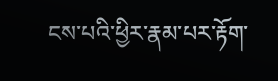ངས་པའི་ཕྱིར་རྣམ་པར་རྟོག་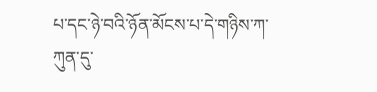པ་དང་ཉེ་བའི་ཉོན་མོངས་པ་དེ་གཉིས་ཀ་ཀུན་དུ་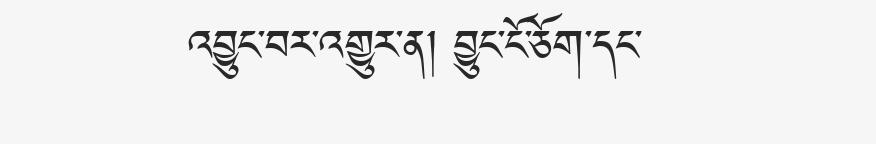འབྱུང་བར་འགྱུར་ན། བྱུང་ངོ་ཅོག་དང་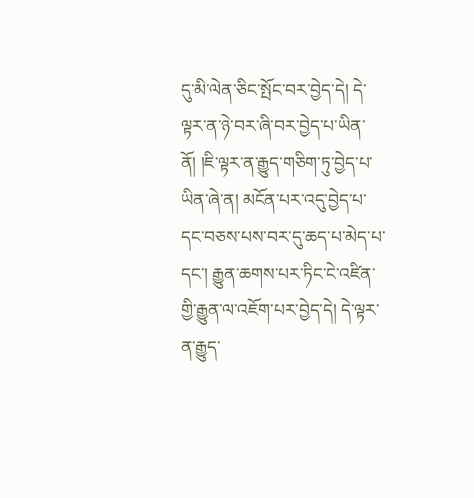དུ་མི་ལེན་ཅིང་སྤོང་བར་བྱེད་དེ། དེ་ལྟར་ན་ཉེ་བར་ཞི་བར་བྱེད་པ་ཡིན་ནོ། །ཇི་ལྟར་ན་རྒྱུད་གཅིག་ཏུ་བྱེད་པ་ཡིན་ཞེ་ན། མངོན་པར་འདུ་བྱེད་པ་དང་བཅས་པས་བར་དུ་ཆད་པ་མེད་པ་དང་། རྒྱུན་ཆགས་པར་ཏིང་ངེ་འཛིན་གྱི་རྒྱུན་ལ་འཇོག་པར་བྱེད་དེ། དེ་ལྟར་ན་རྒྱུད་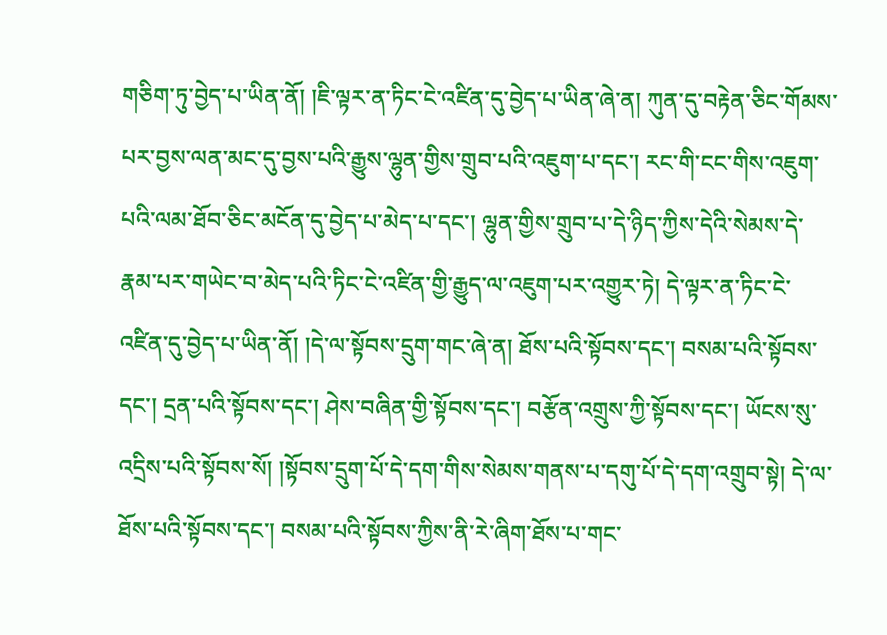གཅིག་ཏུ་བྱེད་པ་ཡིན་ནོ། །ཇི་ལྟར་ན་ཏིང་ངེ་འཛིན་དུ་བྱེད་པ་ཡིན་ཞེ་ན། ཀུན་དུ་བརྟེན་ཅིང་གོམས་པར་བྱས་ལན་མང་དུ་བྱས་པའི་རྒྱུས་ལྷུན་གྱིས་གྲུབ་པའི་འཇུག་པ་དང་། རང་གི་ངང་གིས་འཇུག་པའི་ལམ་ཐོབ་ཅིང་མངོན་དུ་བྱེད་པ་མེད་པ་དང་། ལྷུན་གྱིས་གྲུབ་པ་དེ་ཉིད་ཀྱིས་དེའི་སེམས་དེ་རྣམ་པར་གཡེང་བ་མེད་པའི་ཏིང་ངེ་འཛིན་གྱི་རྒྱུད་ལ་འཇུག་པར་འགྱུར་ཏེ། དེ་ལྟར་ན་ཏིང་ངེ་འཛིན་དུ་བྱེད་པ་ཡིན་ནོ། །དེ་ལ་སྟོབས་དྲུག་གང་ཞེ་ན། ཐོས་པའི་སྟོབས་དང་། བསམ་པའི་སྟོབས་དང་། དྲན་པའི་སྟོབས་དང་། ཤེས་བཞིན་གྱི་སྟོབས་དང་། བརྩོན་འགྲུས་ཀྱི་སྟོབས་དང་། ཡོངས་སུ་འདྲིས་པའི་སྟོབས་སོ། །སྟོབས་དྲུག་པོ་དེ་དག་གིས་སེམས་གནས་པ་དགུ་པོ་དེ་དག་འགྲུབ་སྟེ། དེ་ལ་ཐོས་པའི་སྟོབས་དང་། བསམ་པའི་སྟོབས་ཀྱིས་ནི་རེ་ཞིག་ཐོས་པ་གང་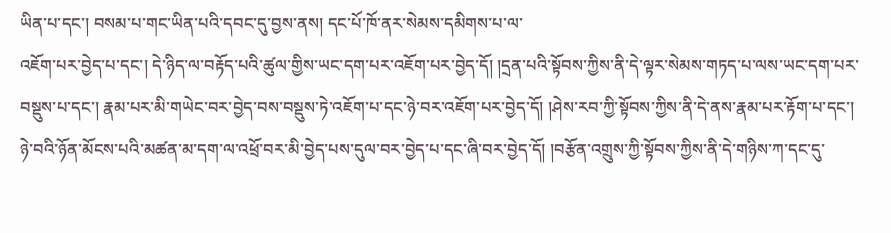ཡིན་པ་དང་། བསམ་པ་གང་ཡིན་པའི་དབང་དུ་བྱས་ནས། དང་པོ་ཁོ་ནར་སེམས་དམིགས་པ་ལ་
འཇོག་པར་བྱེད་པ་དང་། དེ་ཉིད་ལ་བརྟོད་པའི་ཚུལ་གྱིས་ཡང་དག་པར་འཇོག་པར་བྱེད་དོ། །དྲན་པའི་སྟོབས་ཀྱིས་ནི་དེ་ལྟར་སེམས་གཏད་པ་ལས་ཡང་དག་པར་བསྡུས་པ་དང་། རྣམ་པར་མི་གཡེང་བར་བྱེད་བས་བསྡུས་ཏེ་འཇོག་པ་དང་ཉེ་བར་འཇོག་པར་བྱེད་དོ། །ཤེས་རབ་ཀྱི་སྟོབས་ཀྱིས་ནི་དེ་ནས་རྣམ་པར་རྟོག་པ་དང་། ཉེ་བའི་ཉོན་མོངས་པའི་མཚན་མ་དག་ལ་འཕྲོ་བར་མི་བྱེད་པས་དུལ་བར་བྱེད་པ་དང་ཞི་བར་བྱེད་དོ། །བརྩོན་འགྲུས་ཀྱི་སྟོབས་ཀྱིས་ནི་དེ་གཉིས་ཀ་དང་དུ་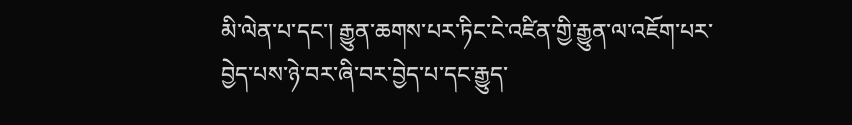མི་ལེན་པ་དང་། རྒྱུན་ཆགས་པར་ཏིང་ངེ་འཛིན་གྱི་རྒྱུན་ལ་འཇོག་པར་བྱེད་པས་ཉེ་བར་ཞི་བར་བྱེད་པ་དང་རྒྱུད་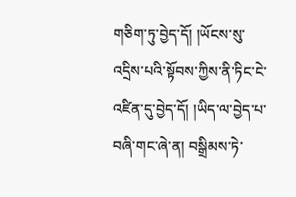གཅིག་ཏུ་བྱེད་དོ། །ཡོངས་སུ་འདྲིས་པའི་སྟོབས་ཀྱིས་ནི་ཏིང་ངེ་འཛིན་དུ་བྱེད་དོ། །ཡིད་ལ་བྱེད་པ་བཞི་གང་ཞེ་ན། བསྒྲིམས་ཏེ་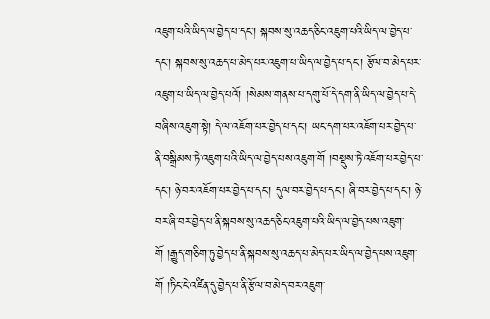འཇུག་པའི་ཡིད་ལ་བྱེད་པ་དང་། སྐབས་སུ་འཆད་ཅིང་འཇུག་པའི་ཡིད་ལ་བྱེད་པ་དང་། སྐབས་སུ་འཆད་པ་མེད་པར་འཇུག་པ་ཡིད་ལ་བྱེད་པ་དང་། རྩོལ་བ་མེད་པར་འཇུག་པ་ཡིད་ལ་བྱེད་པའོ། །སེམས་གནས་པ་དགུ་པོ་དེ་དག་ནི་ཡིད་ལ་བྱེད་པ་དེ་བཞིས་འཇུག་སྟེ། དེ་ལ་འཇོག་པར་བྱེད་པ་དང་། ཡང་དག་པར་འཇོག་པར་བྱེད་པ་ནི་བསྒྲིམས་ཏེ་འཇུག་པའི་ཡིད་ལ་བྱེད་པས་འཇུག་གོ །བསྡུས་ཏེ་འཇོག་པར་བྱེད་པ་དང་། ཉེ་བར་འཇོག་པར་བྱེད་པ་དང་། དུལ་བར་བྱེད་པ་དང་། ཞི་བར་བྱེད་པ་དང་། ཉེ་བར་ཞི་བར་བྱེད་པ་ནི་སྐབས་སུ་འཆད་ཅིང་འཇུག་པའི་ཡིད་ལ་བྱེད་པས་འཇུག་གོ །རྒྱུད་གཅིག་ཏུ་བྱེད་པ་ནི་སྐབས་སུ་འཆད་པ་མེད་པར་ཡིད་ལ་བྱེད་པས་འཇུག་གོ །ཏིང་ངེ་འཛིན་དུ་བྱེད་པ་ནི་རྩོལ་བ་མེད་བར་འཇུག་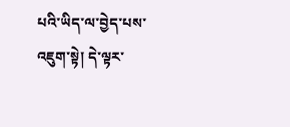པའི་ཡིད་ལ་བྱེད་པས་འཇུག་སྟེ། དེ་ལྟར་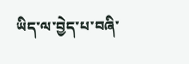ཡིད་ལ་བྱེད་པ་བཞི་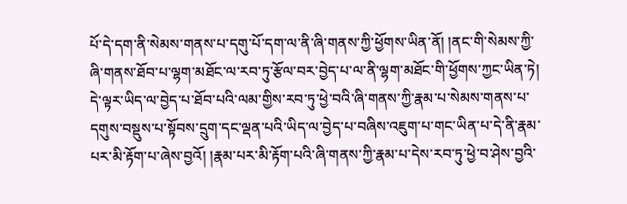པོ་དེ་དག་ནི་སེམས་གནས་པ་དགུ་པོ་དག་ལ་ནི་ཞི་གནས་ཀྱི་ཕྱོགས་ཡིན་ནོ། །ནང་གི་སེམས་ཀྱི་ཞི་གནས་ཐོབ་པ་ལྷག་མཐོང་ལ་རབ་ཏུ་རྩོལ་བར་བྱེད་པ་ལ་ནི་ལྷག་མཐོང་གི་ཕྱོགས་ཀྱང་ཡིན་ཏེ། དེ་ལྟར་ཡིད་ལ་བྱེད་པ་ཐོབ་པའི་ལམ་གྱིས་རབ་ཏུ་ཕྱེ་བའི་ཞི་གནས་ཀྱི་རྣམ་པ་སེམས་གནས་པ་དགུས་བསྡུས་པ་སྟོབས་དྲུག་དང་ལྡན་པའི་ཡིད་ལ་བྱེད་པ་བཞིས་འཇུག་པ་གང་ཡིན་པ་དེ་ནི་རྣམ་པར་མི་རྟོག་པ་ཞེས་བྱའོ། །རྣམ་པར་མི་རྟོག་པའི་ཞི་གནས་ཀྱི་རྣམ་པ་དེས་རབ་ཏུ་ཕྱེ་བ་ཤེས་བྱའི་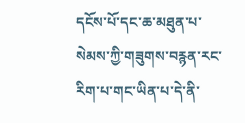དངོས་པོ་དང་ཆ་མཐུན་པ་སེམས་ཀྱི་གཟུགས་བརྙན་རང་རིག་པ་གང་ཡིན་པ་དེ་ནི་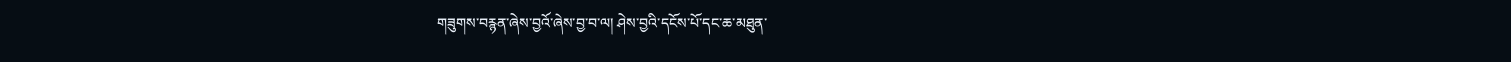གཟུགས་བརྙན་ཞེས་བྱའོ་ཞེས་བྱ་བ་ལ། ཤེས་བྱའི་དངོས་པོ་དང་ཆ་མཐུན་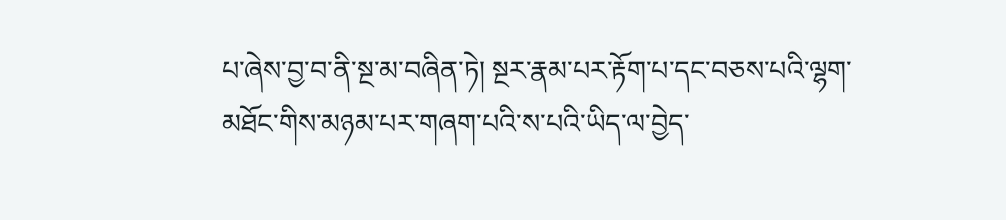པ་ཞེས་བྱ་བ་ནི་སྔ་མ་བཞིན་ཏེ། སྔར་རྣམ་པར་རྟོག་པ་དང་བཅས་པའི་ལྷག་མཐོང་གིས་མཉམ་པར་གཞག་པའི་ས་པའི་ཡིད་ལ་བྱེད་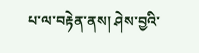པ་ལ་བརྟེན་ནས། ཤེས་བྱའི་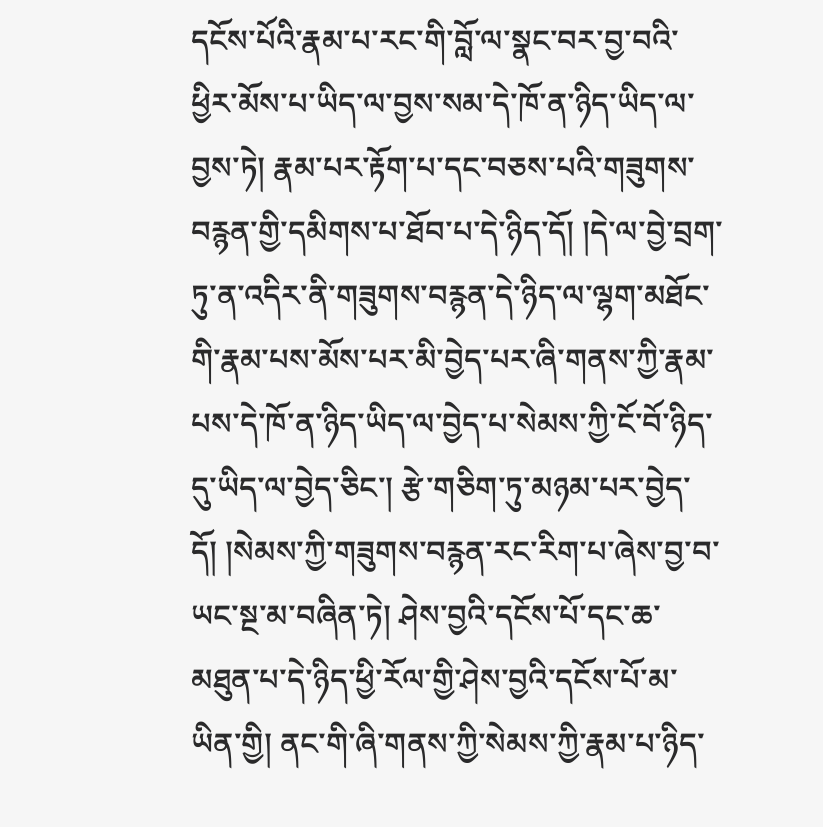དངོས་པོའི་རྣམ་པ་རང་གི་བློ་ལ་སྣང་བར་བྱ་བའི་ཕྱིར་མོས་པ་ཡིད་ལ་བྱས་སམ་དེ་ཁོ་ན་ཉིད་ཡིད་ལ་བྱས་ཏེ། རྣམ་པར་རྟོག་པ་དང་བཅས་པའི་གཟུགས་བརྙན་གྱི་དམིགས་པ་ཐོབ་པ་དེ་ཉིད་དོ། །དེ་ལ་བྱེ་བྲག་ཏུ་ན་འདིར་ནི་གཟུགས་བརྙན་དེ་ཉིད་ལ་ལྷག་མཐོང་གི་རྣམ་པས་མོས་པར་མི་བྱེད་པར་ཞི་གནས་ཀྱི་རྣམ་པས་དེ་ཁོ་ན་ཉིད་ཡིད་ལ་བྱེད་པ་སེམས་ཀྱི་ངོ་བོ་ཉིད་དུ་ཡིད་ལ་བྱེད་ཅིང་། རྩེ་གཅིག་ཏུ་མཉམ་པར་བྱེད་དོ། །སེམས་ཀྱི་གཟུགས་བརྙན་རང་རིག་པ་ཞེས་བྱ་བ་ཡང་སྔ་མ་བཞིན་ཏེ། ཤེས་བྱའི་དངོས་པོ་དང་ཆ་མཐུན་པ་དེ་ཉིད་ཕྱི་རོལ་གྱི་ཤེས་བྱའི་དངོས་པོ་མ་ཡིན་གྱི། ནང་གི་ཞི་གནས་ཀྱི་སེམས་ཀྱི་རྣམ་པ་ཉིད་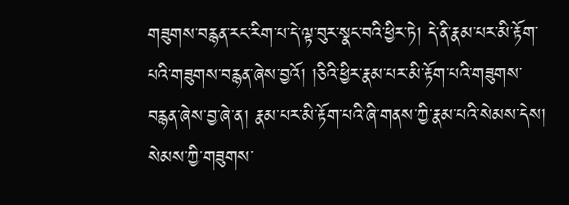གཟུགས་བརྙན་རང་རིག་པ་དེ་ལྟ་བུར་སྣང་བའི་ཕྱིར་ཏེ། དེ་ནི་རྣམ་པར་མི་རྟོག་པའི་གཟུགས་བརྙན་ཞེས་བྱའོ། །ཅིའི་ཕྱིར་རྣམ་པར་མི་རྟོག་པའི་གཟུགས་བརྙན་ཞེས་བྱ་ཞེ་ན། རྣམ་པར་མི་རྟོག་པའི་ཞི་གནས་ཀྱི་རྣམ་པའི་སེམས་དེས། སེམས་ཀྱི་གཟུགས་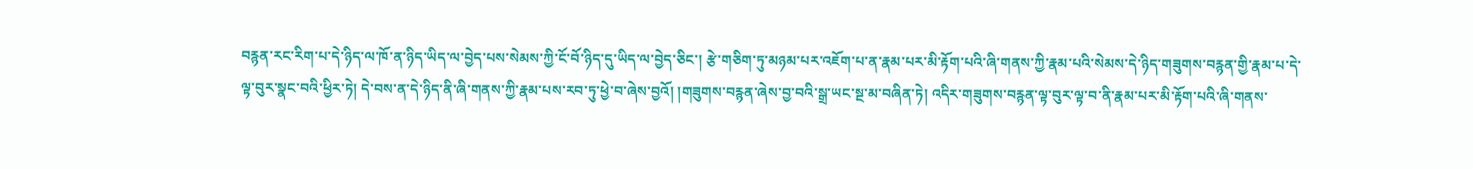བརྙན་རང་རིག་པ་དེ་ཉིད་ལ་ཁོ་ན་ཉིད་ཡིད་ལ་བྱེད་པས་སེམས་ཀྱི་ངོ་བོ་ཉིད་དུ་ཡིད་ལ་བྱེད་ཅིང་། རྩེ་གཅིག་ཏུ་མཉམ་པར་འཇོག་པ་ན་རྣམ་པར་མི་རྟོག་པའི་ཞི་གནས་ཀྱི་རྣམ་པའི་སེམས་དེ་ཉིད་གཟུགས་བརྙན་གྱི་རྣམ་པ་དེ་ལྟ་བུར་སྣང་བའི་ཕྱིར་ཏེ། དེ་བས་ན་དེ་ཉིད་ནི་ཞི་གནས་ཀྱི་རྣམ་པས་རབ་ཏུ་ཕྱེ་བ་ཞེས་བྱའོ། །གཟུགས་བརྙན་ཞེས་བྱ་བའི་སྒྲ་ཡང་སྔ་མ་བཞིན་ཏེ། འདིར་གཟུགས་བརྙན་ལྟ་བུར་ལྟ་བ་ནི་རྣམ་པར་མི་རྟོག་པའི་ཞི་གནས་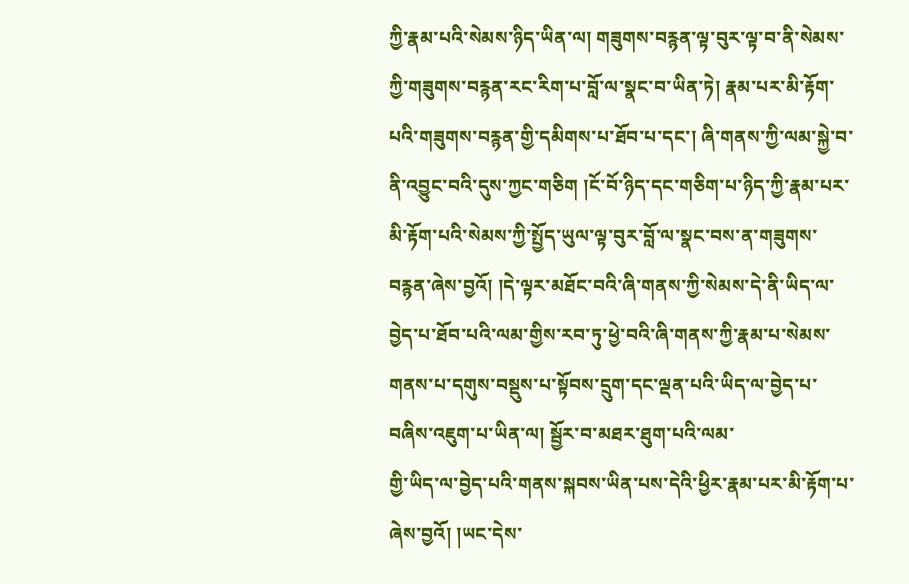ཀྱི་རྣམ་པའི་སེམས་ཉིད་ཡིན་ལ། གཟུགས་བརྙན་ལྟ་བུར་ལྟ་བ་ནི་སེམས་ཀྱི་གཟུགས་བརྙན་རང་རིག་པ་བློ་ལ་སྣང་བ་ཡིན་ཏེ། རྣམ་པར་མི་རྟོག་པའི་གཟུགས་བརྙན་གྱི་དམིགས་པ་ཐོབ་པ་དང་། ཞི་གནས་ཀྱི་ལམ་སྐྱེ་བ་ནི་འབྱུང་བའི་དུས་ཀྱང་གཅིག །ངོ་བོ་ཉིད་དང་གཅིག་པ་ཉིད་ཀྱི་རྣམ་པར་མི་རྟོག་པའི་སེམས་ཀྱི་སྤྱོད་ཡུལ་ལྟ་བུར་བློ་ལ་སྣང་བས་ན་གཟུགས་བརྙན་ཞེས་བྱའོ། །དེ་ལྟར་མཐོང་བའི་ཞི་གནས་ཀྱི་སེམས་དེ་ནི་ཡིད་ལ་བྱེད་པ་ཐོབ་པའི་ལམ་གྱིས་རབ་ཏུ་ཕྱེ་བའི་ཞི་གནས་ཀྱི་རྣམ་པ་སེམས་གནས་པ་དགུས་བསྡུས་པ་སྟོབས་དྲུག་དང་ལྡན་པའི་ཡིད་ལ་བྱེད་པ་བཞིས་འཇུག་པ་ཡིན་ལ། སྦྱོར་བ་མཐར་ཐུག་པའི་ལམ་
གྱི་ཡིད་ལ་བྱེད་པའི་གནས་སྐབས་ཡིན་པས་དེའི་ཕྱིར་རྣམ་པར་མི་རྟོག་པ་ཞེས་བྱའོ། །ཡང་དེས་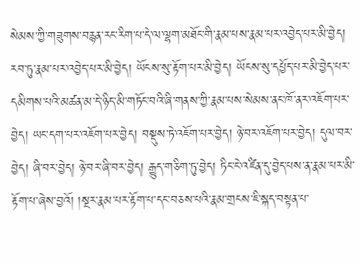སེམས་ཀྱི་གཟུགས་བརྙན་རང་རིག་པ་དེ་ལ་ལྷག་མཐོང་གི་རྣམ་པས་རྣམ་པར་འབྱེད་པར་མི་བྱེད། རབ་ཏུ་རྣམ་པར་འབྱེད་པར་མི་བྱེད། ཡོངས་སུ་རྟོག་པར་མི་བྱེད། ཡོངས་སུ་དཔྱོད་པར་མི་བྱེད་པར་དམིགས་པའི་མཚན་མ་དེ་ཉིད་མི་གཏོང་བའི་ཞི་གནས་ཀྱི་རྣམ་པས་སེམས་ནང་ཁོ་ནར་འཇོག་པར་བྱེད། ཡང་དག་པར་འཇོག་པར་བྱེད། བསྡུས་ཏེ་འཇོག་པར་བྱེད། ཉེ་བར་འཇོག་པར་བྱེད། དུལ་བར་བྱེད། ཞི་བར་བྱེད། ཉེ་བར་ཞི་བར་བྱེད། རྒྱུད་གཅིག་ཏུ་བྱེད། ཏིང་ངེ་འཛིན་དུ་བྱེད་པས་ན་རྣམ་པར་མི་རྟོག་པ་ཞེས་བྱའོ། །སྔར་རྣམ་པར་རྟོག་པ་དང་བཅས་པའི་རྣམ་གྲངས་ཇི་སྐད་བསྟན་པ་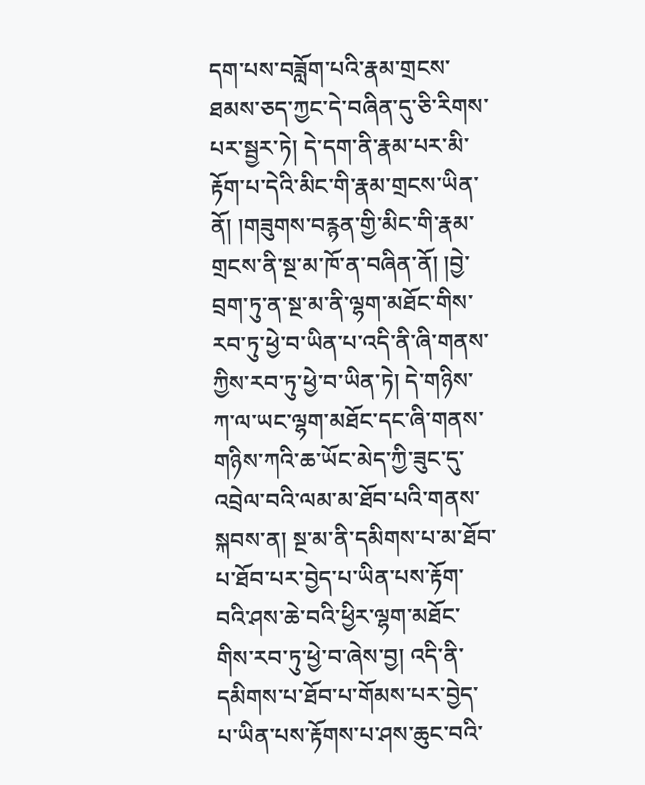དག་པས་བཟློག་པའི་རྣམ་གྲངས་ཐམས་ཅད་ཀྱང་དེ་བཞིན་དུ་ཅི་རིགས་པར་སྦྱར་ཏེ། དེ་དག་ནི་རྣམ་པར་མི་རྟོག་པ་དེའི་མིང་གི་རྣམ་གྲངས་ཡིན་ནོ། །གཟུགས་བརྙན་གྱི་མིང་གི་རྣམ་གྲངས་ནི་སྔ་མ་ཁོ་ན་བཞིན་ནོ། །བྱེ་བྲག་ཏུ་ན་སྔ་མ་ནི་ལྷག་མཐོང་གིས་རབ་ཏུ་ཕྱེ་བ་ཡིན་པ་འདི་ནི་ཞི་གནས་ཀྱིས་རབ་ཏུ་ཕྱེ་བ་ཡིན་ཏེ། དེ་གཉིས་ཀ་ལ་ཡང་ལྷག་མཐོང་དང་ཞི་གནས་གཉིས་ཀའི་ཆ་ཡོང་མེད་ཀྱི་ཟུང་དུ་འབྲེལ་བའི་ལམ་མ་ཐོབ་པའི་གནས་སྐབས་ན། སྔ་མ་ནི་དམིགས་པ་མ་ཐོབ་པ་ཐོབ་པར་བྱེད་པ་ཡིན་པས་རྟོག་བའི་ཤས་ཆེ་བའི་ཕྱིར་ལྷག་མཐོང་གིས་རབ་ཏུ་ཕྱེ་བ་ཞེས་བྱ། འདི་ནི་དམིགས་པ་ཐོབ་པ་གོམས་པར་བྱེད་པ་ཡིན་པས་རྟོགས་པ་ཤས་ཆུང་བའི་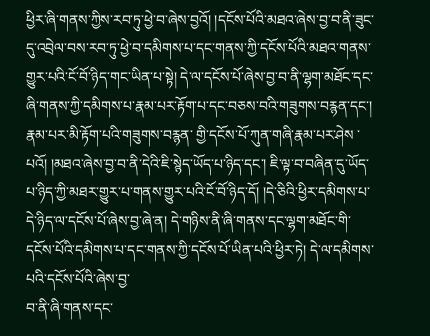ཕྱིར་ཞི་གནས་ཀྱིས་རབ་ཏུ་ཕྱེ་བ་ཞེས་བྱའོ། །དངོས་པོའི་མཐའ་ཞེས་བྱ་བ་ནི་ཟུང་དུ་འབྲེལ་བས་རབ་ཏུ་ཕྱེ་བ་དམིགས་པ་དང་གནས་ཀྱི་དངོས་པོའི་མཐའ་གནས་གྱུར་པའི་ངོ་བོ་ཉིད་གང་ཡིན་པ་སྟེ། དེ་ལ་དངོས་པོ་ཞེས་བྱ་བ་ནི་ལྷག་མཐོང་དང་ཞི་གནས་ཀྱི་དམིགས་པ་རྣམ་པར་རྟོག་པ་དང་བཅས་བའི་གཟུགས་བརྙན་དང་། རྣམ་པར་མི་རྟོག་པའི་གཟུགས་བརྙན་ གྱི་དངོས་པོ་ཀུན་གཞི་རྣམ་པར་ཤེས ་པའོ། །མཐའ་ཞེས་བྱ་བ་ནི་དེའི་ཇི་སྙེད་ཡོད་པ་ཉིད་དང་། ཇི་ལྟ་བ་བཞིན་དུ་ཡོད་པ་ཉིད་ཀྱི་མཐར་གྱུར་པ་གནས་གྱུར་པའི་ངོ་བོ་ཉིད་དོ། །དེ་ཅིའི་ཕྱིར་དམིགས་པ་དེ་ཉིད་ལ་དངོས་པོ་ཞེས་བྱ་ཞེ་ན། དེ་གཉིས་ནི་ཞི་གནས་དང་ལྷག་མཐོང་གི་དངོས་པོའི་དམིགས་པ་དང་གནས་ཀྱི་དངོས་པོ་ཡིན་པའི་ཕྱིར་ཏེ། དེ་ལ་དམིགས་པའི་དངོས་པོའི་ཞེས་བྱ་
བ་ནི་ཞི་གནས་དང་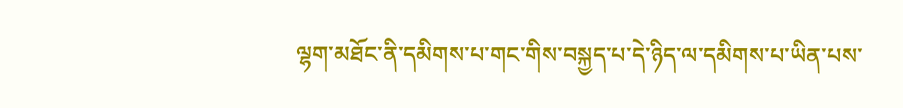ལྷག་མཐོང་ནི་དམིགས་པ་གང་གིས་བསྐྱད་པ་དེ་ཉིད་ལ་དམིགས་པ་ཡིན་པས་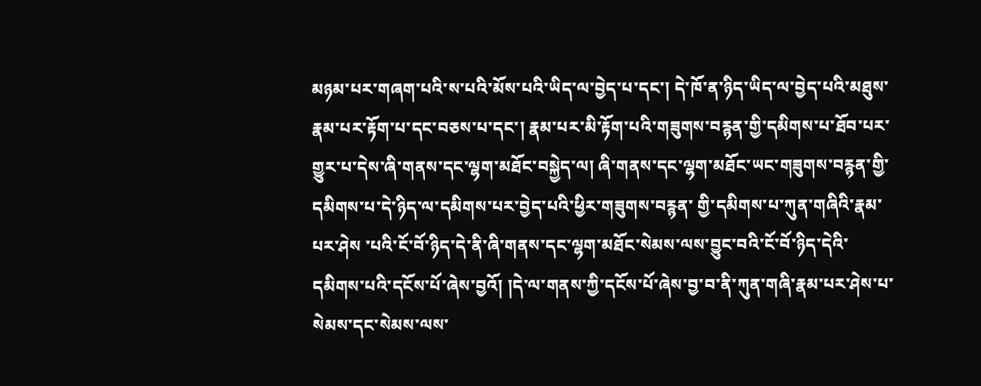མཉམ་པར་གཞག་པའི་ས་པའི་མོས་པའི་ཡིད་ལ་བྱེད་པ་དང་། དེ་ཁོ་ན་ཉིད་ཡིད་ལ་བྱེད་པའི་མཐུས་རྣམ་པར་རྟོག་པ་དང་བཅས་པ་དང་། རྣམ་པར་མི་རྟོག་པའི་གཟུགས་བརྙན་གྱི་དམིགས་པ་ཐོབ་པར་གྱུར་པ་དེས་ཞི་གནས་དང་ལྷག་མཐོང་བསྐྱེད་ལ། ཞི་གནས་དང་ལྷག་མཐོང་ཡང་གཟུགས་བརྙན་གྱི་དམིགས་པ་དེ་ཉིད་ལ་དམིགས་པར་བྱེད་པའི་ཕྱིར་གཟུགས་བརྙན་ གྱི་དམིགས་པ་ཀུན་གཞིའི་རྣམ་པར་ཤེས ་པའི་ངོ་བོ་ཉིད་དེ་ནི་ཞི་གནས་དང་ལྷག་མཐོང་སེམས་ལས་བྱུང་བའི་ངོ་བོ་ཉིད་དེའི་དམིགས་པའི་དངོས་པོ་ཞེས་བྱའོ། །དེ་ལ་གནས་ཀྱི་དངོས་པོ་ཞེས་བྱ་བ་ནི་ཀུན་གཞི་རྣམ་པར་ཤེས་པ་སེམས་དང་སེམས་ལས་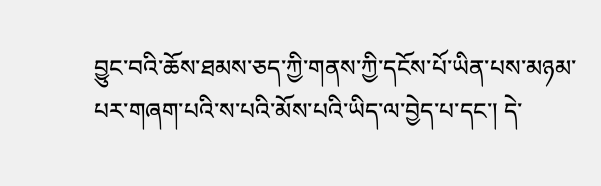བྱུང་བའི་ཆོས་ཐམས་ཅད་ཀྱི་གནས་ཀྱི་དངོས་པོ་ཡིན་པས་མཉམ་པར་གཞག་པའི་ས་པའི་མོས་པའི་ཡིད་ལ་བྱེད་པ་དང་། དེ་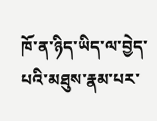ཁོ་ན་ཉིད་ཡིད་ལ་བྱེད་པའི་མཐུས་རྣམ་པར་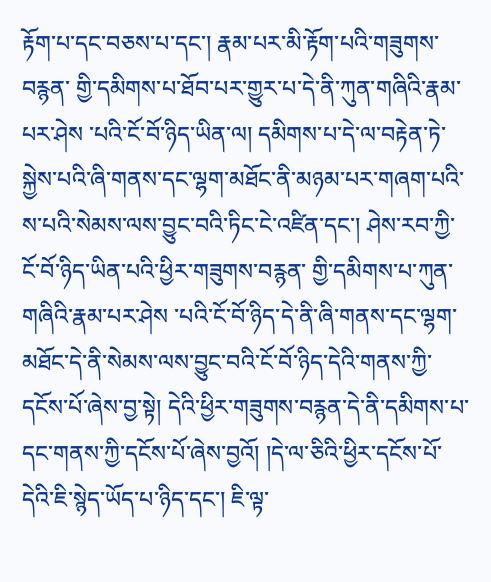རྟོག་པ་དང་བཅས་པ་དང་། རྣམ་པར་མི་རྟོག་པའི་གཟུགས་བརྙན་ གྱི་དམིགས་པ་ཐོབ་པར་གྱུར་པ་དེ་ནི་ཀུན་གཞིའི་རྣམ་པར་ཤེས ་པའི་ངོ་བོ་ཉིད་ཡིན་ལ། དམིགས་པ་དེ་ལ་བརྟེན་ཏེ་སྐྱེས་པའི་ཞི་གནས་དང་ལྷག་མཐོང་ནི་མཉམ་པར་གཞག་པའི་ས་པའི་སེམས་ལས་བྱུང་བའི་ཏིང་ངེ་འཛིན་དང་། ཤེས་རབ་ཀྱི་ངོ་བོ་ཉིད་ཡིན་པའི་ཕྱིར་གཟུགས་བརྙན་ གྱི་དམིགས་པ་ཀུན་གཞིའི་རྣམ་པར་ཤེས ་པའི་ངོ་བོ་ཉིད་དེ་ནི་ཞི་གནས་དང་ལྷག་མཐོང་དེ་ནི་སེམས་ལས་བྱུང་བའི་ངོ་བོ་ཉིད་དེའི་གནས་ཀྱི་དངོས་པོ་ཞེས་བྱ་སྟེ། དེའི་ཕྱིར་གཟུགས་བརྙན་དེ་ནི་དམིགས་པ་དང་གནས་ཀྱི་དངོས་པོ་ཞེས་བྱའོ། །དེ་ལ་ཅིའི་ཕྱིར་དངོས་པོ་དེའི་ཇི་སྙེད་ཡོད་པ་ཉིད་དང་། ཇི་ལྟ་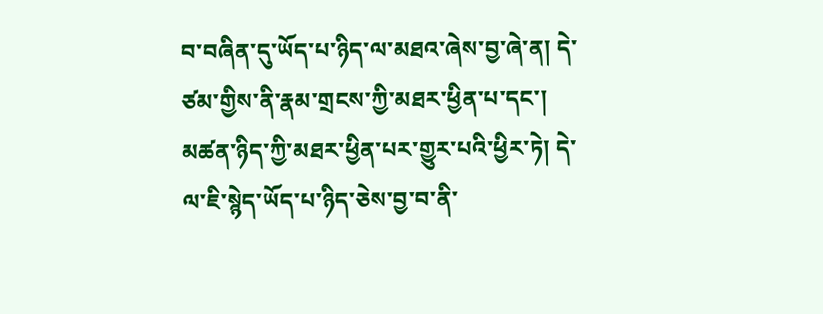བ་བཞིན་དུ་ཡོད་པ་ཉིད་ལ་མཐའ་ཞེས་བྱ་ཞེ་ན། དེ་ཙམ་གྱིས་ནི་རྣམ་གྲངས་ཀྱི་མཐར་ཕྱིན་པ་དང་། མཚན་ཉིད་ཀྱི་མཐར་ཕྱིན་པར་གྱུར་པའི་ཕྱིར་ཏེ། དེ་ལ་ཇི་སྙེད་ཡོད་པ་ཉིད་ཅེས་བྱ་བ་ནི་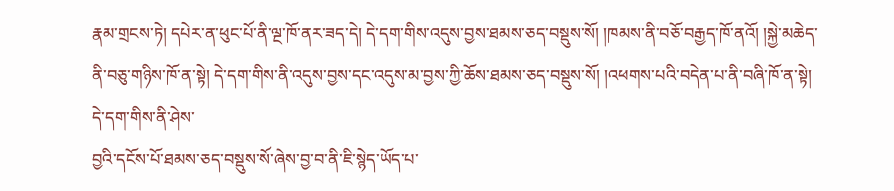རྣམ་གྲངས་ཏེ། དཔེར་ན་ཕུང་པོ་ནི་ལྔ་ཁོ་ནར་ཟད་དེ། དེ་དག་གིས་འདུས་བྱས་ཐམས་ཅད་བསྡུས་སོ། །ཁམས་ནི་བཅོ་བརྒྱད་ཁོ་ནའོ། །སྐྱེ་མཆེད་ནི་བཅུ་གཉིས་ཁོ་ན་སྟེ། དེ་དག་གིས་ནི་འདུས་བྱས་དང་འདུས་མ་བྱས་ཀྱི་ཆོས་ཐམས་ཅད་བསྡུས་སོ། །འཕགས་པའི་བདེན་པ་ནི་བཞི་ཁོ་ན་སྟེ། དེ་དག་གིས་ནི་ཤེས་
བྱའི་དངོས་པོ་ཐམས་ཅད་བསྡུས་སོ་ཞེས་བྱ་བ་ནི་ཇི་སྙེད་ཡོད་པ་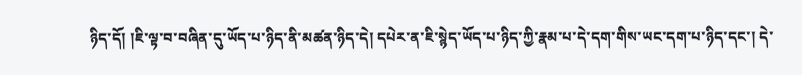ཉིད་དོ། །ཇི་ལྟ་བ་བཞིན་དུ་ཡོད་པ་ཉིད་ནི་མཚན་ཉིད་དེ། དཔེར་ན་ཇི་སྙེད་ཡོད་པ་ཉིད་ཀྱི་རྣམ་པ་དེ་དག་གིས་ཡང་དག་པ་ཉིད་དང་། དེ་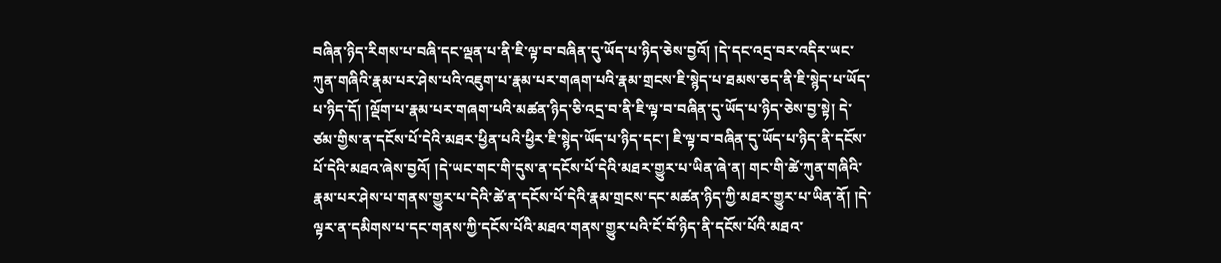བཞིན་ཉིད་རིགས་པ་བཞི་དང་ལྡན་པ་ནི་ཇི་ལྟ་བ་བཞིན་དུ་ཡོད་པ་ཉིད་ཅེས་བྱའོ། །དེ་དང་འདྲ་བར་འདིར་ཡང་ཀུན་གཞིའི་རྣམ་པར་ཤེས་པའི་འཇུག་པ་རྣམ་པར་གཞག་པའི་རྣམ་གྲངས་ཇི་སྙེད་པ་ཐམས་ཅད་ནི་ཇི་སྙེད་པ་ཡོད་པ་ཉིད་དོ། །ལྡོག་པ་རྣམ་པར་གཞག་པའི་མཚན་ཉིད་ཅི་འདྲ་བ་ནི་ཇི་ལྟ་བ་བཞིན་དུ་ཡོད་པ་ཉིད་ཅེས་བྱ་སྟེ། དེ་ཙམ་གྱིས་ན་དངོས་པོ་དེའི་མཐར་ཕྱིན་པའི་ཕྱིར་ཇི་སྙེད་ཡོད་པ་ཉིད་དང་། ཇི་ལྟ་བ་བཞིན་དུ་ཡོད་པ་ཉིད་ནི་དངོས་པོ་དེའི་མཐའ་ཞེས་བྱའོ། །དེ་ཡང་གང་གི་དུས་ན་དངོས་པོ་དེའི་མཐར་གྱུར་པ་ཡིན་ཞེ་ན། གང་གི་ཚེ་ཀུན་གཞིའི་རྣམ་པར་ཤེས་པ་གནས་གྱུར་པ་དེའི་ཚེ་ན་དངོས་པོ་དེའི་རྣམ་གྲངས་དང་མཚན་ཉིད་ཀྱི་མཐར་གྱུར་པ་ཡིན་ནོ། །དེ་ལྟར་ན་དམིགས་པ་དང་གནས་ཀྱི་དངོས་པོའི་མཐའ་གནས་གྱུར་པའི་ངོ་བོ་ཉིད་ནི་དངོས་པོའི་མཐའ་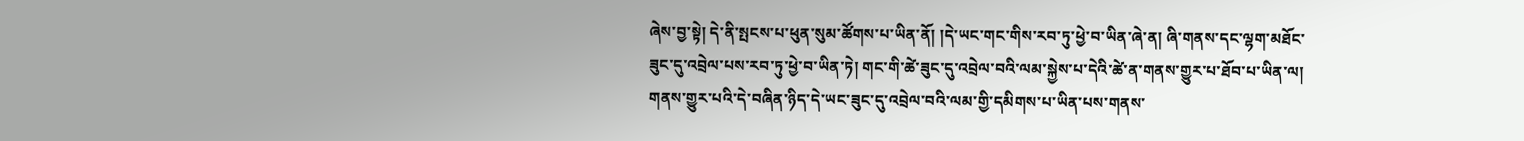ཞེས་བྱ་སྟེ། དེ་ནི་སྤངས་པ་ཕུན་སུམ་ཚོགས་པ་ཡིན་ནོ། །དེ་ཡང་གང་གིས་རབ་ཏུ་ཕྱེ་བ་ཡིན་ཞེ་ན། ཞི་གནས་དང་ལྷག་མཐོང་ཟུང་དུ་འབྲེལ་པས་རབ་ཏུ་ཕྱེ་བ་ཡིན་ཏེ། གང་གི་ཚེ་ཟུང་དུ་འབྲེལ་བའི་ལམ་སྐྱེས་པ་དེའི་ཚེ་ན་གནས་གྱུར་པ་ཐོབ་པ་ཡིན་ལ། གནས་གྱུར་པའི་དེ་བཞིན་ཉིད་དེ་ཡང་ཟུང་དུ་འབྲེལ་བའི་ལམ་གྱི་དམིགས་པ་ཡིན་པས་གནས་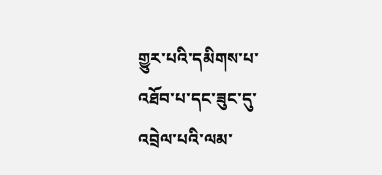གྱུར་པའི་དམིགས་པ་འཐོབ་པ་དང་ཟུང་དུ་འབྲེལ་པའི་ལམ་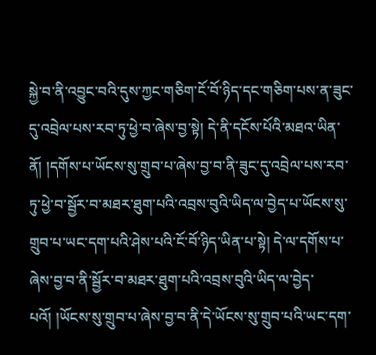སྐྱེ་བ་ནི་འབྱུང་བའི་དུས་ཀྱང་གཅིག་ངོ་བོ་ཉིད་དང་གཅིག་པས་ན་ཟུང་དུ་འབྲེལ་པས་རབ་ཏུ་ཕྱེ་བ་ཞེས་བྱ་སྟེ། དེ་ནི་དངོས་པོའི་མཐའ་ཡིན་ནོ། །དགོས་པ་ཡོངས་སུ་གྲུབ་པ་ཞེས་བྱ་བ་ནི་ཟུང་དུ་འབྲེལ་པས་རབ་ཏུ་ཕྱེ་བ་སྦྱོར་བ་མཐར་ཐུག་པའི་འབྲས་བུའི་ཡིད་ལ་བྱེད་པ་ཡོངས་སུ་གྲུབ་པ་ཡང་དག་པའི་ཤེས་པའི་ངོ་བོ་ཉིད་ཡིན་པ་སྟེ། དེ་ལ་དགོས་པ་ཞེས་བྱ་བ་ནི་སྦྱོར་བ་མཐར་ཐུག་པའི་འབྲས་བུའི་ཡིད་ལ་བྱེད་པའོ། །ཡོངས་སུ་གྲུབ་པ་ཞེས་བྱ་བ་ནི་དེ་ཡོངས་སུ་གྲུབ་པའི་ཡང་དག་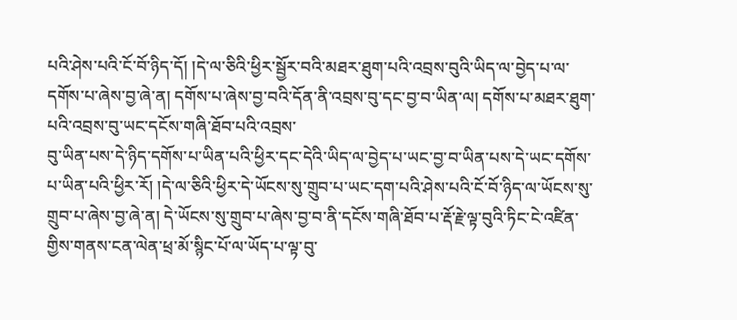པའི་ཤེས་པའི་ངོ་བོ་ཉིད་དོ། །དེ་ལ་ཅིའི་ཕྱིར་སྦྱོར་བའི་མཐར་ཐུག་པའི་འབྲས་བུའི་ཡིད་ལ་བྱེད་པ་ལ་དགོས་པ་ཞེས་བྱ་ཞེ་ན། དགོས་པ་ཞེས་བྱ་བའི་དོན་ནི་འབྲས་བུ་དང་བྱ་བ་ཡིན་ལ། དགོས་པ་མཐར་ཐུག་པའི་འབྲས་བུ་ཡང་དངོས་གཞི་ཐོབ་པའི་འབྲས་
བུ་ཡིན་པས་དེ་ཉིད་དགོས་པ་ཡིན་པའི་ཕྱིར་དང་དེའི་ཡིད་ལ་བྱེད་པ་ཡང་བྱ་བ་ཡིན་པས་དེ་ཡང་དགོས་པ་ཡིན་པའི་ཕྱིར་རོ། །དེ་ལ་ཅིའི་ཕྱིར་དེ་ཡོངས་སུ་གྲུབ་པ་ཡང་དག་པའི་ཤེས་པའི་ངོ་བོ་ཉིད་ལ་ཡོངས་སུ་གྲུབ་པ་ཞེས་བྱ་ཞེ་ན། དེ་ཡོངས་སུ་གྲུབ་པ་ཞེས་བྱ་བ་ནི་དངོས་གཞི་ཐོབ་པ་རྡོ་རྗེ་ལྟ་བུའི་ཏིང་ངེ་འཛིན་གྱིས་གནས་ངན་ལེན་ཕྲ་མོ་སྙིང་པོ་ལ་ཡོད་པ་ལྟ་བུ་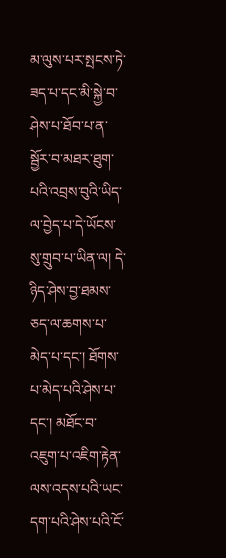མ་ལུས་པར་སྤངས་ཏེ་ཟད་པ་དང་མི་སྐྱེ་བ་ཤེས་པ་ཐོབ་པ་ན་སྦྱོར་བ་མཐར་ཐུག་པའི་འབྲས་བུའི་ཡིད་ལ་བྱེད་པ་དེ་ཡོངས་སུ་གྲུབ་པ་ཡིན་ལ། དེ་ཉིད་ཤེས་བྱ་ཐམས་ཅད་ལ་ཆགས་པ་མེད་པ་དང་། ཐོགས་པ་མེད་པའི་ཤེས་པ་དང་། མཐོང་བ་འཇུག་པ་འཇིག་རྟེན་ལས་འདས་པའི་ཡང་དག་པའི་ཤེས་པའི་ངོ་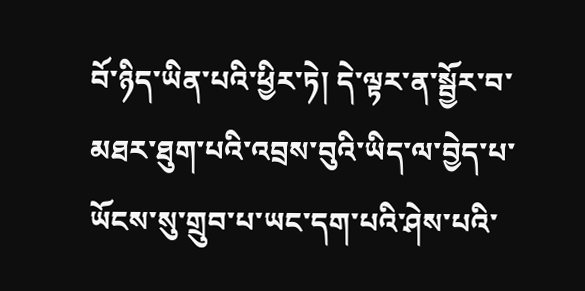བོ་ཉིད་ཡིན་པའི་ཕྱིར་ཏེ། དེ་ལྟར་ན་སྦྱོར་བ་མཐར་ཐུག་པའི་འབྲས་བུའི་ཡིད་ལ་བྱེད་པ་ཡོངས་སུ་གྲུབ་པ་ཡང་དག་པའི་ཤེས་པའི་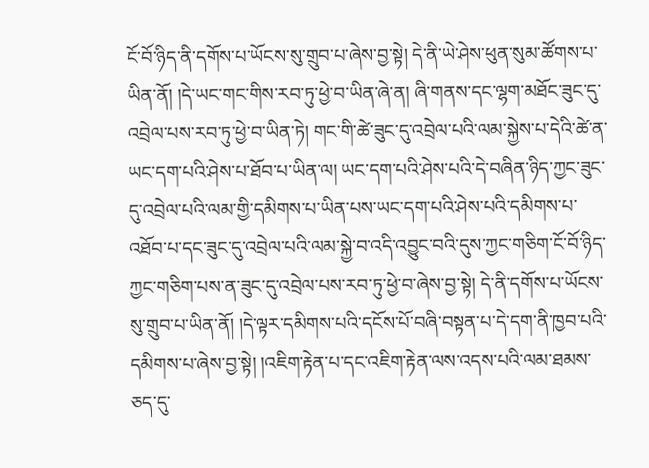ངོ་བོ་ཉིད་ནི་དགོས་པ་ཡོངས་སུ་གྲུབ་པ་ཞེས་བྱ་སྟེ། དེ་ནི་ཡེ་ཤེས་ཕུན་སུམ་ཚོགས་པ་ཡིན་ནོ། །དེ་ཡང་གང་གིས་རབ་ཏུ་ཕྱེ་བ་ཡིན་ཞེ་ན། ཞི་གནས་དང་ལྷག་མཐོང་ཟུང་དུ་འབྲེལ་པས་རབ་ཏུ་ཕྱེ་བ་ཡིན་ཏེ། གང་གི་ཚེ་ཟུང་དུ་འབྲེལ་པའི་ལམ་སྐྱེས་པ་དེའི་ཚེ་ན་ཡང་དག་པའི་ཤེས་པ་ཐོབ་པ་ཡིན་ལ། ཡང་དག་པའི་ཤེས་པའི་དེ་བཞིན་ཉིད་ཀྱང་ཟུང་དུ་འབྲེལ་པའི་ལམ་གྱི་དམིགས་པ་ཡིན་པས་ཡང་དག་པའི་ཤེས་པའི་དམིགས་པ་འཐོབ་པ་དང་ཟུང་དུ་འབྲེལ་པའི་ལམ་སྐྱེ་བ་འདི་འབྱུང་བའི་དུས་ཀྱང་གཅིག་ངོ་བོ་ཉིད་ཀྱང་གཅིག་པས་ན་ཟུང་དུ་འབྲེལ་པས་རབ་ཏུ་ཕྱེ་བ་ཞེས་བྱ་སྟེ། དེ་ནི་དགོས་པ་ཡོངས་སུ་གྲུབ་པ་ཡིན་ནོ། །དེ་ལྟར་དམིགས་པའི་དངོས་པོ་བཞི་བསྟན་པ་དེ་དག་ནི་ཁྱབ་པའི་དམིགས་པ་ཞེས་བྱ་སྟེ། །འཇིག་རྟེན་པ་དང་འཇིག་རྟེན་ལས་འདས་པའི་ལམ་ཐམས་ཅད་དུ་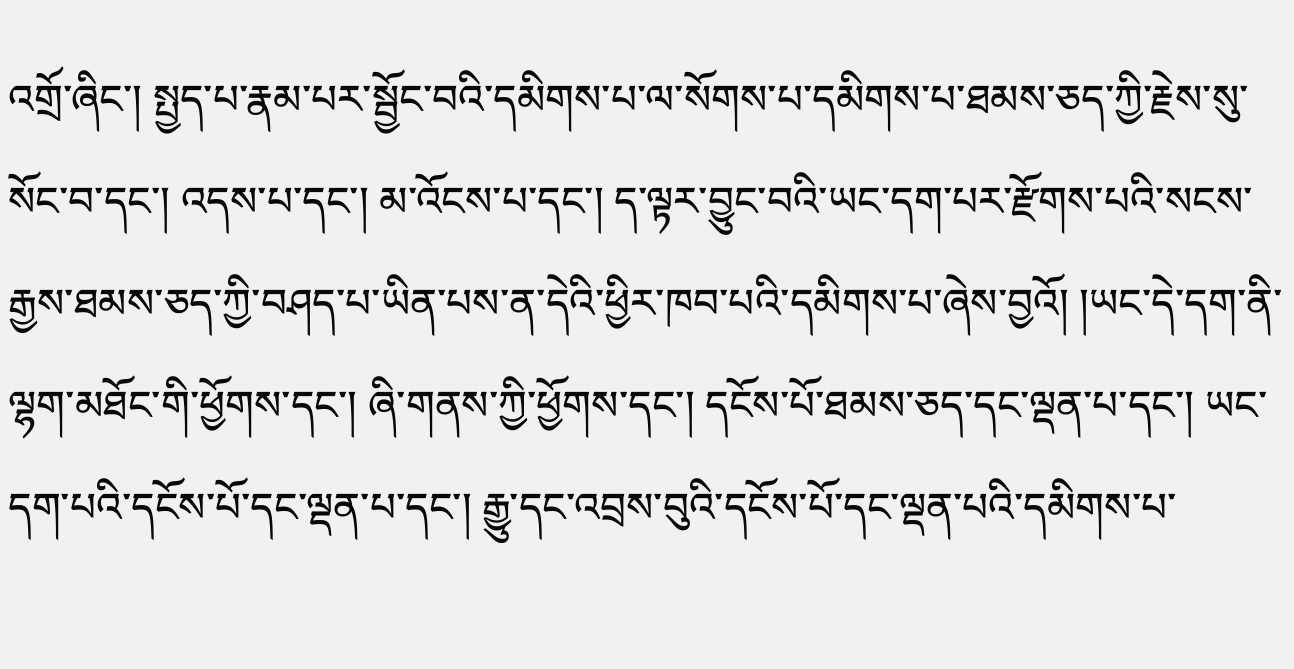འགྲོ་ཞིང་། སྤྱད་པ་རྣམ་པར་སྦྱོང་བའི་དམིགས་པ་ལ་སོགས་པ་དམིགས་པ་ཐམས་ཅད་ཀྱི་རྗེས་སུ་སོང་བ་དང་། འདས་པ་དང་། མ་འོངས་པ་དང་། ད་ལྟར་བྱུང་བའི་ཡང་དག་པར་རྫོགས་པའི་སངས་རྒྱས་ཐམས་ཅད་ཀྱི་བཤད་པ་ཡིན་པས་ན་དེའི་ཕྱིར་ཁབ་པའི་དམིགས་པ་ཞེས་བྱའོ། །ཡང་དེ་དག་ནི་ལྷག་མཐོང་གི་ཕྱོགས་དང་། ཞི་གནས་ཀྱི་ཕྱོགས་དང་། དངོས་པོ་ཐམས་ཅད་དང་ལྡན་པ་དང་། ཡང་དག་པའི་དངོས་པོ་དང་ལྡན་པ་དང་། རྒྱུ་དང་འབྲས་བུའི་དངོས་པོ་དང་ལྡན་པའི་དམིགས་པ་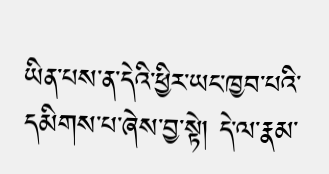ཡིན་པས་ན་དེའི་ཕྱིར་ཡང་ཁྱབ་པའི་
དམིགས་པ་ཞེས་བྱ་སྟེ། དེ་ལ་རྣམ་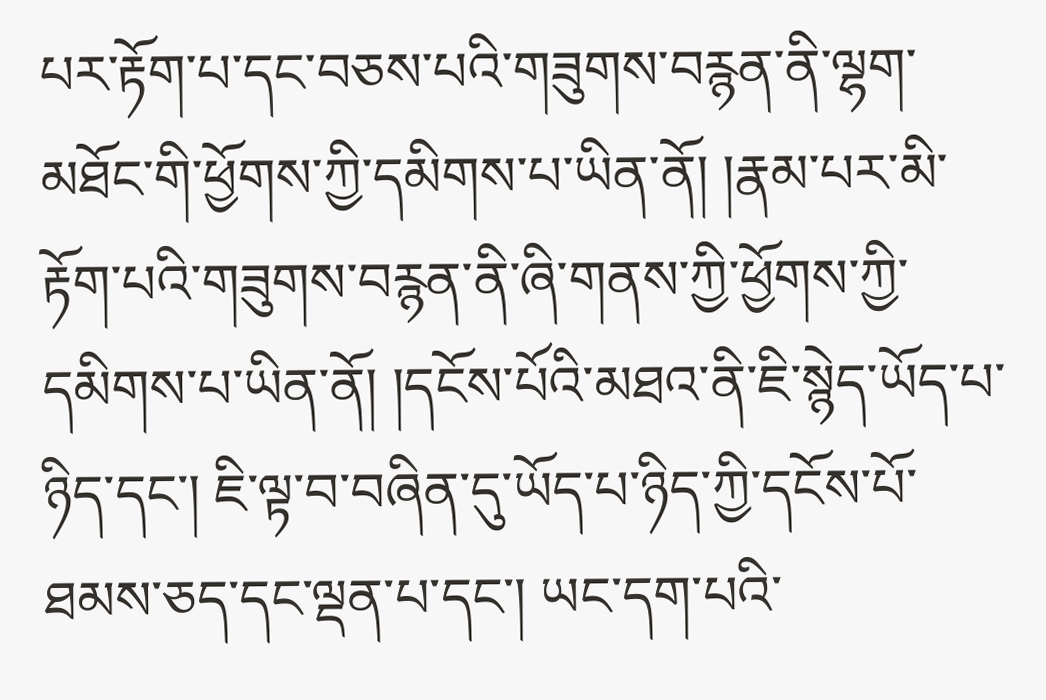པར་རྟོག་པ་དང་བཅས་པའི་གཟུགས་བརྙན་ནི་ལྷག་མཐོང་གི་ཕྱོགས་ཀྱི་དམིགས་པ་ཡིན་ནོ། །རྣམ་པར་མི་རྟོག་པའི་གཟུགས་བརྙན་ནི་ཞི་གནས་ཀྱི་ཕྱོགས་ཀྱི་དམིགས་པ་ཡིན་ནོ། །དངོས་པོའི་མཐའ་ནི་ཇི་སྙེད་ཡོད་པ་ཉིད་དང་། ཇི་ལྟ་བ་བཞིན་དུ་ཡོད་པ་ཉིད་ཀྱི་དངོས་པོ་ཐམས་ཅད་དང་ལྡན་པ་དང་། ཡང་དག་པའི་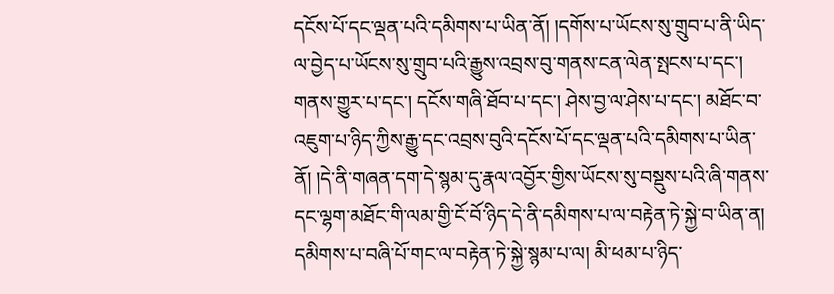དངོས་པོ་དང་ལྡན་པའི་དམིགས་པ་ཡིན་ནོ། །དགོས་པ་ཡོངས་སུ་གྲུབ་པ་ནི་ཡིད་ལ་བྱེད་པ་ཡོངས་སུ་གྲུབ་པའི་རྒྱུས་འབྲས་བུ་གནས་ངན་ལེན་སྤངས་པ་དང་། གནས་གྱུར་པ་དང་། དངོས་གཞི་ཐོབ་པ་དང་། ཤེས་བྱ་ལ་ཤེས་པ་དང་། མཐོང་བ་འཇུག་པ་ཉིད་ཀྱིས་རྒྱུ་དང་འབྲས་བུའི་དངོས་པོ་དང་ལྡན་པའི་དམིགས་པ་ཡིན་ནོ། །དེ་ནི་གཞན་དག་དེ་སྙམ་དུ་རྣལ་འབྱོར་གྱིས་ཡོངས་སུ་བསྡུས་པའི་ཞི་གནས་དང་ལྷག་མཐོང་གི་ལམ་གྱི་ངོ་བོ་ཉིད་དེ་ནི་དམིགས་པ་ལ་བརྟེན་ཏེ་སྐྱེ་བ་ཡིན་ན། དམིགས་པ་བཞི་པོ་གང་ལ་བརྟེན་ཏེ་སྐྱེ་སྙམ་པ་ལ། མི་ཕམ་པ་ཉིད་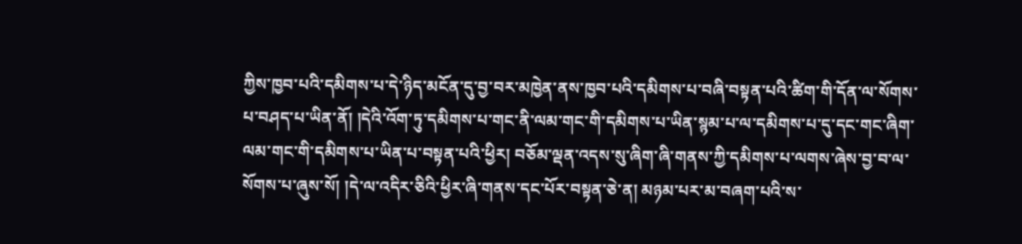ཀྱིས་ཁྱབ་པའི་དམིགས་པ་དེ་ཉིད་མངོན་དུ་བྱ་བར་མཁྱེན་ནས་ཁྱབ་པའི་དམིགས་པ་བཞི་བསྟན་པའི་ཚིག་གི་དོན་ལ་སོགས་པ་བཤད་པ་ཡིན་ནོ། །དེའི་འོག་ཏུ་དམིགས་པ་གང་ནི་ལམ་གང་གི་དམིགས་པ་ཡིན་སྙམ་པ་ལ་དམིགས་པ་དུ་དང་གང་ཞིག་ལམ་གང་གི་དམིགས་པ་ཡིན་པ་བསྟན་པའི་ཕྱིར། བཅོམ་ལྡན་འདས་སུ་ཞིག་ཞི་གནས་ཀྱི་དམིགས་པ་ལགས་ཞེས་བྱ་བ་ལ་སོགས་པ་ཞུས་སོ། །དེ་ལ་འདིར་ཅིའི་ཕྱིར་ཞི་གནས་དང་པོར་བསྟན་ཅེ་ན། མཉམ་པར་མ་བཞག་པའི་ས་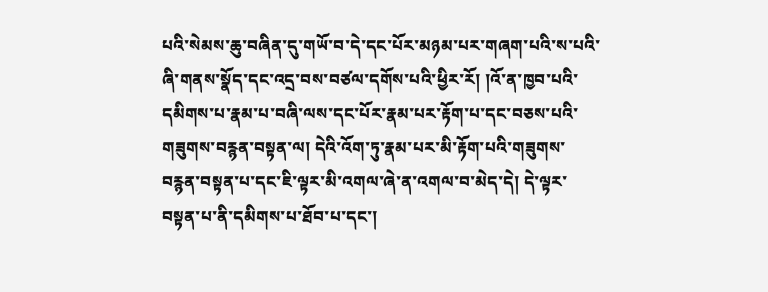པའི་སེམས་ཆུ་བཞིན་དུ་གཡོ་བ་དེ་དང་པོར་མཉམ་པར་གཞག་པའི་ས་པའི་ཞི་གནས་སྣོད་དང་འདྲ་བས་བཙལ་དགོས་པའི་ཕྱིར་རོ། །འོ་ན་ཁྱབ་པའི་དམིགས་པ་རྣམ་པ་བཞི་ལས་དང་པོར་རྣམ་པར་རྟོག་པ་དང་བཅས་པའི་གཟུགས་བརྙན་བསྟན་ལ། དེའི་འོག་ཏུ་རྣམ་པར་མི་རྟོག་པའི་གཟུགས་བརྙན་བསྟན་པ་དང་ཇི་ལྟར་མི་འགལ་ཞེ་ན་འགལ་བ་མེད་དེ། དེ་ལྟར་བསྟན་པ་ནི་དམིགས་པ་ཐོབ་པ་དང་།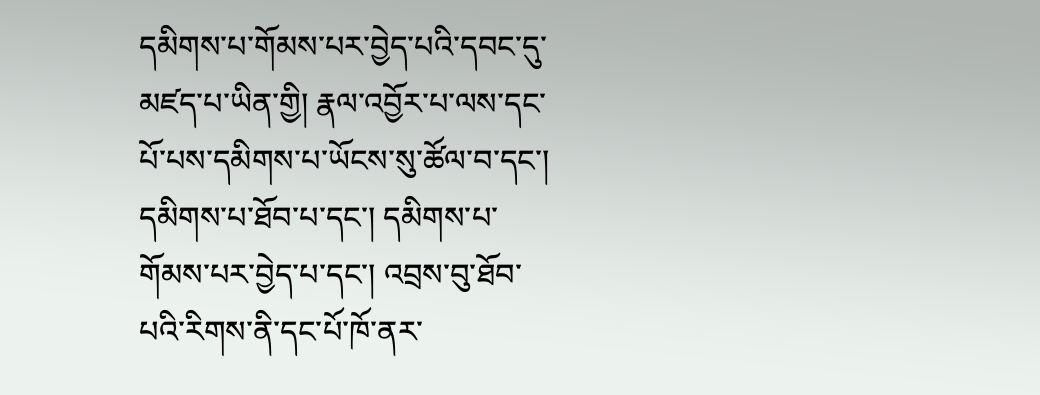དམིགས་པ་གོམས་པར་བྱེད་པའི་དབང་དུ་མཛད་པ་ཡིན་གྱི། རྣལ་འབྱོར་པ་ལས་དང་པོ་པས་དམིགས་པ་ཡོངས་སུ་ཚོལ་བ་དང་། དམིགས་པ་ཐོབ་པ་དང་། དམིགས་པ་གོམས་པར་བྱེད་པ་དང་། འབྲས་བུ་ཐོབ་པའི་རིགས་ནི་དང་པོ་ཁོ་ནར་